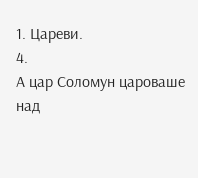1. Цареви.
4.
А цар Соломун цароваше над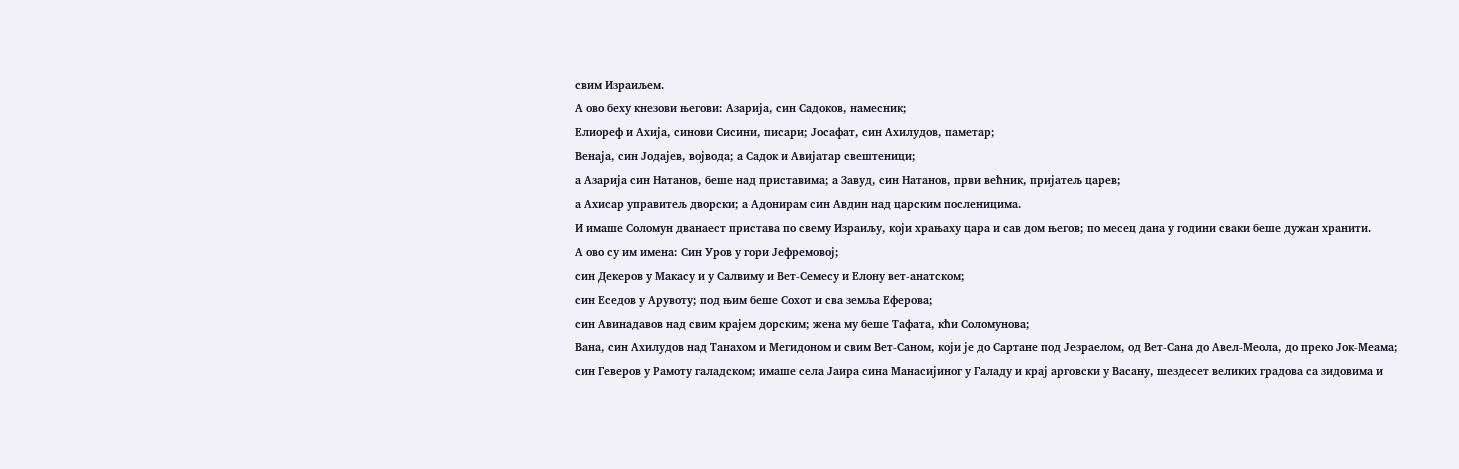свим Израиљем.
А ово беху кнезови његови: Азарија, син Садоков, намесник;
Елиореф и Ахија, синови Сисини, писари; Јосафат, син Ахилудов, паметар;
Венаја, син Јодајев, војвода; а Садок и Авијатар свештеници;
а Азарија син Натанов, беше над приставима; а Завуд, син Натанов, први већник, пријатељ царев;
а Ахисар управитељ дворски; а Адонирам син Авдин над царским посленицима.
И имаше Соломун дванаест пристава по свему Израиљу, који храњаху цара и сав дом његов; по месец дана у години сваки беше дужан хранити.
А ово су им имена: Син Уров у гори Јефремовој;
син Декеров у Макасу и у Салвиму и Вет-Семесу и Елону вет-анатском;
син Еседов у Арувоту; под њим беше Сохот и сва земља Еферова;
син Авинадавов над свим крајем дорским; жена му беше Тафата, кћи Соломунова;
Вана, син Ахилудов над Танахом и Мегидоном и свим Вет-Саном, који је до Сартане под Језраелом, од Вет-Сана до Авел-Меола, до преко Јок-Меама;
син Геверов у Рамоту галадском; имаше села Јаира сина Манасијиног у Галаду и крај арговски у Васану, шездесет великих градова са зидовима и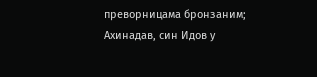преворницама бронзаним;
Ахинадав, син Идов у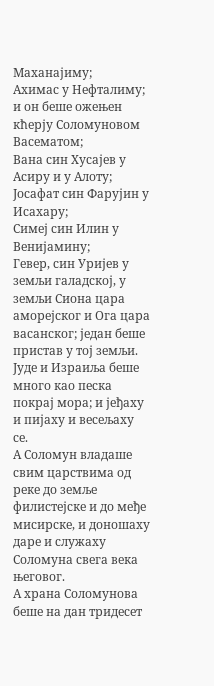Маханајиму;
Ахимас у Нефталиму; и он беше ожењен кћерју Соломуновом Васематом;
Вана син Хусајев у Асиру и у Алоту;
Јосафат син Фарујин у Исахару;
Симеј син Илин у Венијамину;
Гевер, син Уријев у земљи галадској, у земљи Сиона цара аморејског и Ога цара васанског; један беше пристав у тој земљи.
Јуде и Израиља беше много као песка покрај мора; и јеђаху и пијаху и весељаху се.
А Соломун владаше свим царствима од реке до земље филистејске и до међе мисирске, и доношаху даре и служаху Соломуна свега века његовог.
А храна Соломунова беше на дан тридесет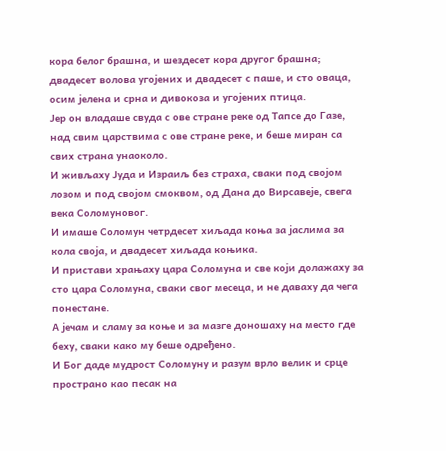кора белог брашна, и шездесет кора другог брашна;
двадесет волова угојених и двадесет с паше, и сто оваца, осим јелена и срна и дивокоза и угојених птица.
Јер он владаше свуда с ове стране реке од Тапсе до Газе, над свим царствима с ове стране реке, и беше миран са свих страна унаоколо.
И живљаху Јуда и Израиљ без страха, сваки под својом лозом и под својом смоквом, од Дана до Вирсавеје, свега века Соломуновог.
И имаше Соломун четрдесет хиљада коња за јаслима за кола своја, и двадесет хиљада коњика.
И пристави храњаху цара Соломуна и све који долажаху за сто цара Соломуна, сваки свог месеца, и не даваху да чега понестане.
А јечам и сламу за коње и за мазге доношаху на место где беху, сваки како му беше одређено.
И Бог даде мудрост Соломуну и разум врло велик и срце пространо као песак на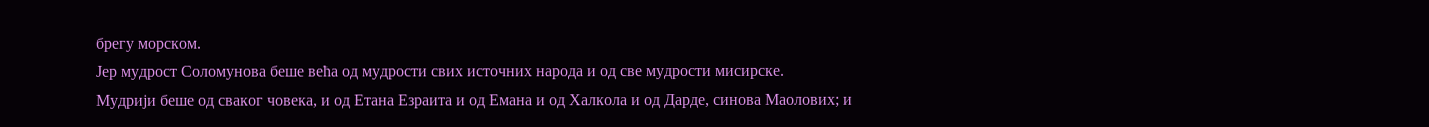брегу морском.
Јер мудрост Соломунова беше већа од мудрости свих источних народа и од све мудрости мисирске.
Мудрији беше од сваког човека, и од Етана Езраита и од Емана и од Халкола и од Дарде, синова Маолових; и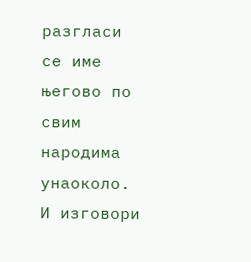разгласи се име његово по свим народима унаоколо.
И изговори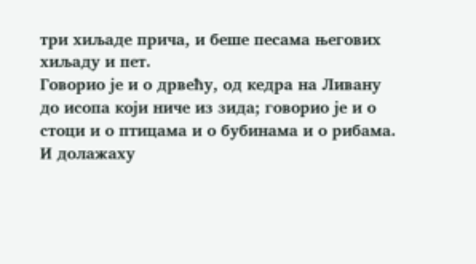три хиљаде прича, и беше песама његових хиљаду и пет.
Говорио је и о дрвећу, од кедра на Ливану до исопа који ниче из зида; говорио је и о стоци и о птицама и о бубинама и о рибама.
И долажаху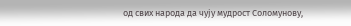од свих народа да чују мудрост Соломунову,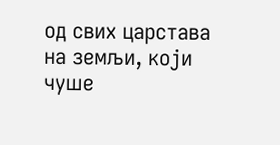од свих царстава на земљи, који чуше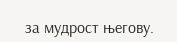за мудрост његову.